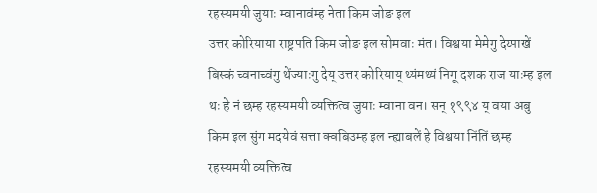रहस्यमयी जुयाः म्वानावंम्ह नेता किम जोङ इल
उत्तर कोरियाया राष्ट्रपति किम जोङ इल सोमवाः मंत। विश्वया मेमेगु देय्पाखें बिस्कं च्वनाच्वंगु थेंज्याःगु देय् उत्तर कोरियाय् थ्यंमथ्यं निगू दशक राज याःम्ह इल थः हे नं छम्ह रहस्यमयी व्यक्तित्व जुयाः म्वाना वन। सन् १९९४ य् वया अबु किम इल सुंग मदयेवं सत्ता क्वबिउम्ह इल न्ह्याबलें हे विश्वया निंतिं छम्ह रहस्यमयी व्यक्तित्व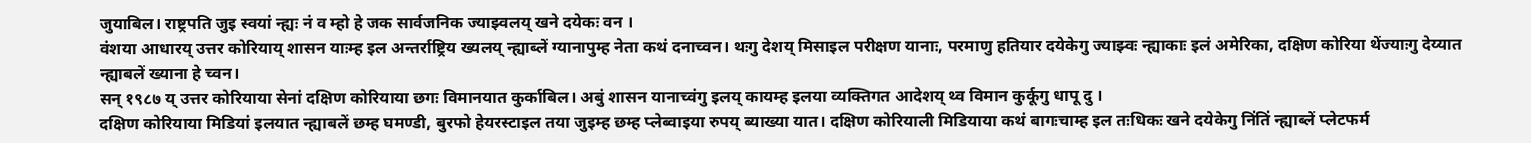जुयाबिल। राष्ट्रपति जुइ स्वयां न्ह्यः नं व म्हो हे जक सार्वजनिक ज्याझ्वलय् खने दयेकः वन ।
वंशया आधारय् उत्तर कोरियाय् शासन याःम्ह इल अन्तर्राष्ट्रिय ख्यलय् न्ह्याब्लें ग्यानापुम्ह नेता कथं दनाच्वन। थःगु देशय् मिसाइल परीक्षण यानाः, परमाणु हतियार दयेकेगु ज्याझ्वः न्ह्याकाः इलं अमेरिका, दक्षिण कोरिया थेंज्याःगु देय्यात न्ह्याबलें ख्याना हे च्वन।
सन् १९८७ य् उत्तर कोरियाया सेनां दक्षिण कोरियाया छगः विमानयात कुर्काबिल। अबुं शासन यानाच्वंगु इलय् कायम्ह इलया व्यक्तिगत आदेशय् थ्व विमान कुर्कूगु धापू दु ।
दक्षिण कोरियाया मिडियां इलयात न्ह्याबलें छम्ह घमण्डी, बुरफो हेयरस्टाइल तया जुइम्ह छम्ह प्लेब्वाइया रुपय् ब्याख्या यात। दक्षिण कोरियाली मिडियाया कथं बागःचाम्ह इल तःधिकः खने दयेकेगु निंतिं न्ह्याब्लें प्लेटफर्म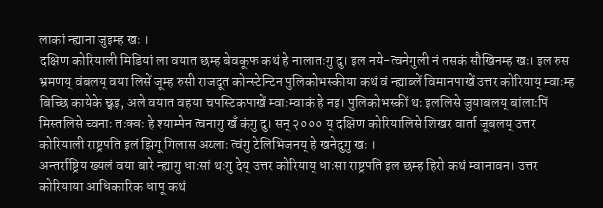लाकां न्ह्याना जुइम्ह खः ।
दक्षिण कोरियाली मिडियां ला वयात छम्ह बेवकूफ कथं हे नालातःगु दु। इल नये-त्वनेगुली नं तसकं सौखिनम्ह खः। इल रुस भ्रमणय् वंबलय् वया लिसें जूम्ह रुसी राजदूत कोन्स्टेन्टिन पुलिकोभस्कीया कथं वं न्ह्याब्लें विमानपाखें उत्तर कोरियाय् म्वाःम्ह बिच्छि कायेके छ्वइ, अले वयात वहया चपस्टिकपाखें म्वाःम्वाकं हे नइ। पुलिकोभस्कीं थः इललिसे जुयाबलय् बांलाःपिं मिस्तलिसे च्वनाः तःक्वः हे श्याम्पेन त्वनागु खँ कंगु दु। सन् २००० य् दक्षिण कोरियालिसे शिखर वार्ता जूबलय् उत्तर कोरियाली राष्ट्रपति इलं झिगू गिलास अय्लाः त्वंगु टेलिभिजनय् हे खनेदुगु खः ।
अन्तर्राष्ट्रिय ख्यलं वया बारे न्ह्यागु धाःसां थःगु देय् उत्तर कोरियाय् धाःसा राष्ट्रपति इल छम्ह हिरो कथं म्वानावन। उत्तर कोरियाया आधिकारिक धापू कथं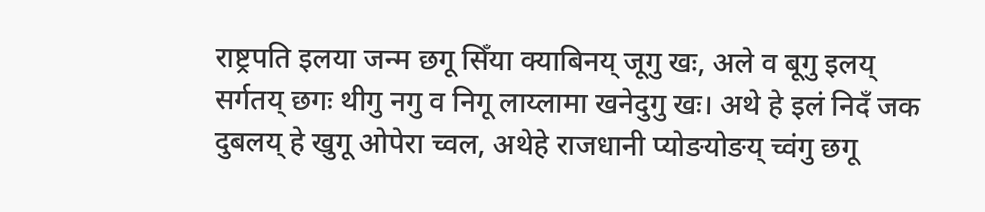राष्ट्रपति इलया जन्म छगू सिँया क्याबिनय् जूगु खः, अले व बूगु इलय् सर्गतय् छगः थीगु नगु व निगू लाय्लामा खनेदुगु खः। अथे हे इलं निदँ जक दुबलय् हे खुगू ओपेरा च्वल, अथेहे राजधानी प्योङयोङय् च्वंगु छगू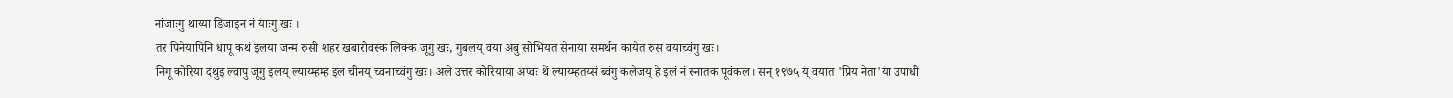नांजाःगु थाय्या डिजाइन नं याःगु खः ।
तर पिनेयापिनि धापू कथं इलया जन्म रुसी शहर खबारोवस्क लिक्क जूगु खः, गुबलय् वया अबु सोभियत सेनाया समर्थन कायेत रुस वयाच्वंगु खः।
निगू कोरिया दथुइ ल्वापु जूगु इलय् ल्याय्म्हम्ह इल चीनय् च्वनाच्वंगु खः। अले उत्तर कोरियाया अप्वः थें ल्याय्म्हतय्सं ब्वंगु कलेजय् हे इलं नं स्नातक पूवंकल। सन् १९७५ य् वयात 'प्रिय नेता'या उपाधी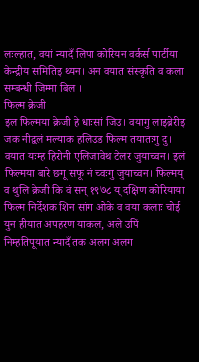लःल्हात, वयां न्यादँ लिपा कोरियन वर्कर्स पार्टीया केन्द्रीय समितिइ थ्यन। अन वयात संस्कृति व कला सम्बन्धी जिम्मा बिल ।
फिल्म क्रेजी
इल फिल्मया क्रेजी हे धाःसां जिउ। वयागु लाइब्रेरीइ जक नीद्वलं मल्याक हलिउड फिल्म तयातःगु दु। वयात यःम्ह हिरोनी एलिजावेथ टेलर जुयाच्वन। इलं फिल्मया बारे छगू सफू नं च्वःगु जुयाच्वन। फिल्मय् व थुलि क्रेजी कि वं सन् १९७८ य् दक्षिण कोरियाया फिल्म निर्देशक शिन सांग ओके व वया कलाः चोई युन हीयात अपहरण याकल, अले उपिं निम्हतिपूयात न्यादँ तक अलग अलग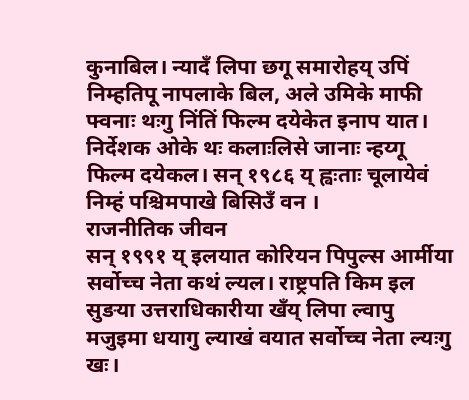कुनाबिल। न्यादँ लिपा छगू समारोहय् उपिं निम्हतिपू नापलाके बिल, अले उमिके माफी फ्वनाः थःगु निंतिं फिल्म दयेकेत इनाप यात। निर्देशक ओके थः कलाःलिसे जानाः न्हय्गू फिल्म दयेकल। सन् १९८६ य् ह्वःताः चूलायेवं निम्हं पश्चिमपाखे बिसिउँ वन ।
राजनीतिक जीवन
सन् १९९१ य् इलयात कोरियन पिपुल्स आर्मीया सर्वोच्च नेता कथं ल्यल। राष्ट्रपति किम इल सुङया उत्तराधिकारीया खँय् लिपा ल्वापु मजुइमा धयागु ल्याखं वयात सर्वोच्च नेता ल्यःगु खः।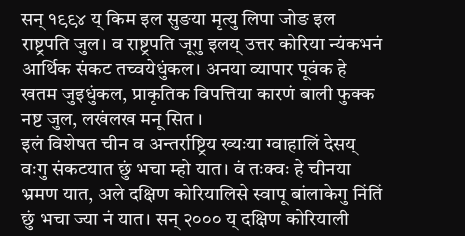सन् १९९४ य् किम इल सुङया मृत्यु लिपा जोङ इल राष्ट्रपति जुल। व राष्ट्रपति जूगु इलय् उत्तर कोरिया न्यंकभनं आर्थिक संकट तच्वयेधुंकल। अनया व्यापार पूवंक हे खतम जुइधुंकल, प्राकृतिक विपत्तिया कारणं बाली फुक्क नष्ट जुल, लखंलख मनू सित ।
इलं विशेषत चीन व अन्तर्राष्ट्रिय ख्यःया ग्वाहालिं देसय् वःगु संकटयात छुं भचा म्हो यात। वं तःक्वः हे चीनया भ्रमण यात, अले दक्षिण कोरियालिसे स्वापू बांलाकेगु निंतिं छुं भचा ज्या नं यात। सन् २००० य् दक्षिण कोरियाली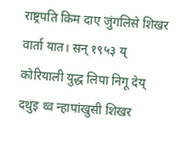राष्ट्रपति किम दाए जुंगलिसे शिखर वार्ता यात। सन् १९५३ य् कोरियाली युद्ध लिपा निगू देय् दथुइ थ्व न्हापांखुसी शिखर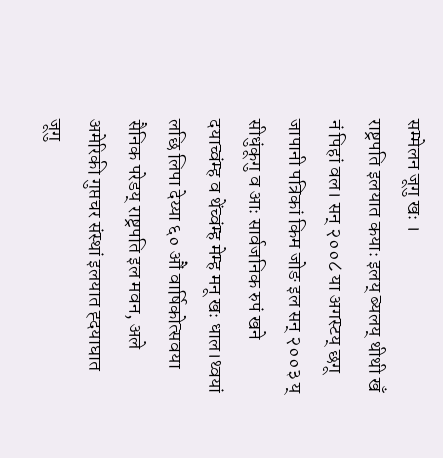सम्मेलन जूगु खः ।
राष्ट्रपति इलयात कयाः इलय् ब्यलय् थीथी खँ नं पिहां वल। सन् २००८ या अगस्टय् छगू जापानी पत्रिकां किम जोङ इल सन् २००३ य् सीधुंकूगु व आः सार्वजनिक रुपं खने दयाच्वंम्ह व थेंच्वंम्ह मेम्ह मनू खः धाल।थ्वयां लछि लिपा देय्या ६० औं वार्षिकोत्सवया सैनिक परेडय् राष्ट्रपति इल मवन, अले अमेरिकी गुप्तचर संस्थां इलयात ह्दयाघात जूगु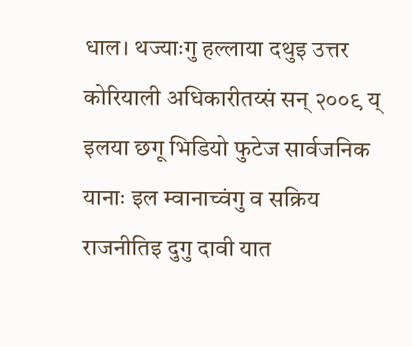धाल। थज्याःगु हल्लाया दथुइ उत्तर कोरियाली अधिकारीतय्सं सन् २००९ य् इलया छगू भिडियो फुटेज सार्वजनिक यानाः इल म्वानाच्वंगु व सक्रिय राजनीतिइ दुगु दावी यात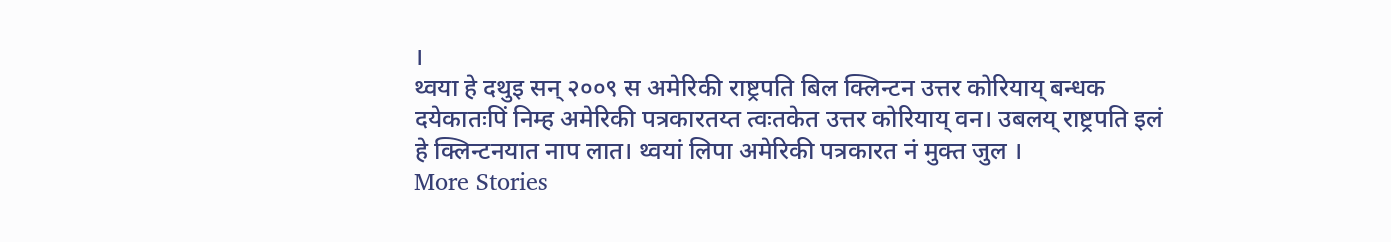।
थ्वया हे दथुइ सन् २००९ स अमेरिकी राष्ट्रपति बिल क्लिन्टन उत्तर कोरियाय् बन्धक दयेकातःपिं निम्ह अमेरिकी पत्रकारतय्त त्वःतकेत उत्तर कोरियाय् वन। उबलय् राष्ट्रपति इलं हे क्लिन्टनयात नाप लात। थ्वयां लिपा अमेरिकी पत्रकारत नं मुक्त जुल ।
More Stories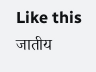Like this
जातीय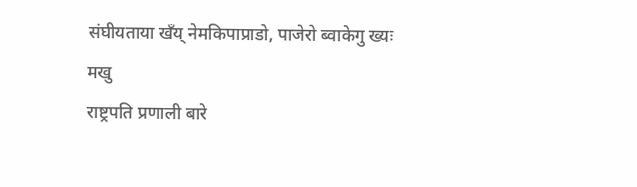संघीयताया खँय् नेमकिपाप्राडो, पाजेरो ब्वाकेगु ख्यः मखु
राष्ट्रपति प्रणाली बारे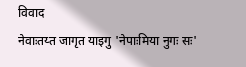विवाद
नेवाःतय्त जागृत याइगु 'नेपाःमिया नुगः सः'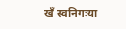खँ स्वनिगःया